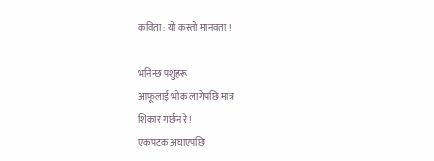कविता : यो कस्तो मानवता !

भनिन्छ पशुहरू
आफूलाई भोक लागेपछि मात्र
शिकार गर्छन रे !
एकपटक अघाएपछि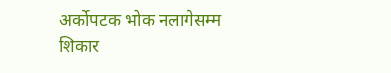अर्कोपटक भोक नलागेसम्म
शिकार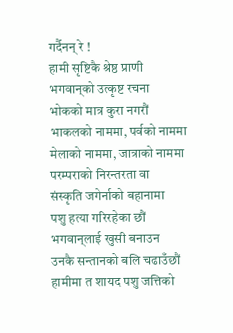गर्दैनन् रे !
हामी सृष्टिकै श्रेष्ठ प्राणी
भगवान्‌को उत्कृष्ट रचना
भोकको मात्र कुरा नगरौं
भाकलको नाममा, पर्वको नाममा
मेलाको नाममा, जात्राको नाममा
परम्पराको निरन्तरता वा
संस्कृति जगेर्नाको बहानामा
पशु हत्या गरिरहेका छौं
भगवान्‌लाई खुसी बनाउन
उनकै सन्तानको बलि चढाउँछौं
हामीमा त शायद पशु जत्तिको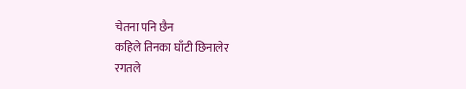चेतना पनि छैन
कहिले तिनका घाँटी छिनालेर
रगतले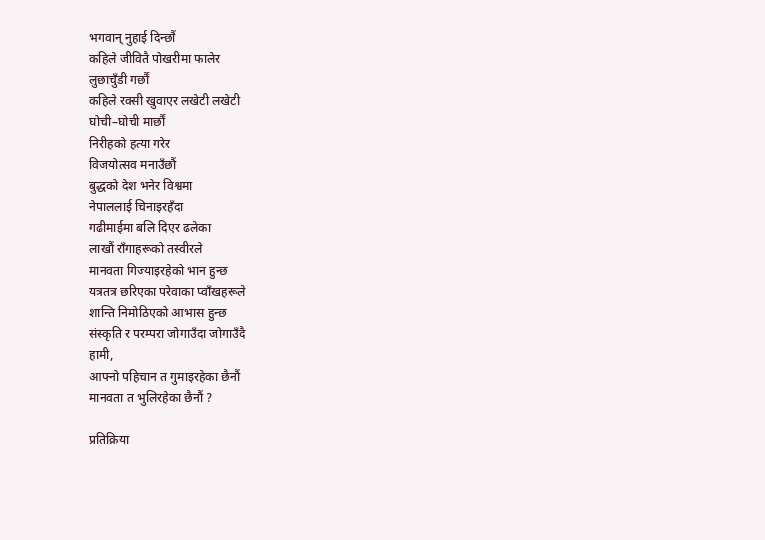भगवान् नुहाई दिन्छौं
कहिले जीवितै पोखरीमा फालेर
लुछाचुँडी गर्छौं
कहिले रक्सी खुवाएर लखेटी लखेटी
घोची–घोची मार्छौं
निरीहको हत्या गरेर
विजयोत्सव मनाउँछौं
बुद्धको देश भनेर विश्वमा
नेपाललाई चिनाइरहँदा
गढीमाईमा बलि दिएर ढलेका
लाखौं राँगाहरूको तस्वीरले
मानवता गिज्याइरहेको भान हुन्छ
यत्रतत्र छरिएका परेवाका प्वाँखहरूले
शान्ति निमोठिएको आभास हुन्छ
संस्कृति र परम्परा जोगाउँदा जोगाउँदै
हामी,
आफ्नो पहिचान त गुमाइरहेका छैनौं
मानवता त भुलिरहेका छैनौं ?

प्रतिक्रिया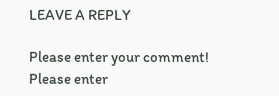LEAVE A REPLY

Please enter your comment!
Please enter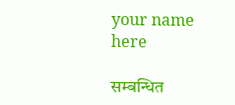your name here

सम्बन्धित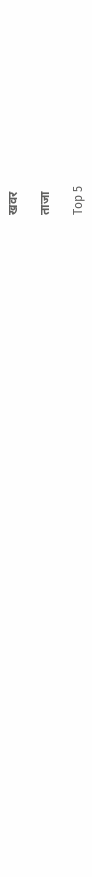खवर

ताजा

Top 5